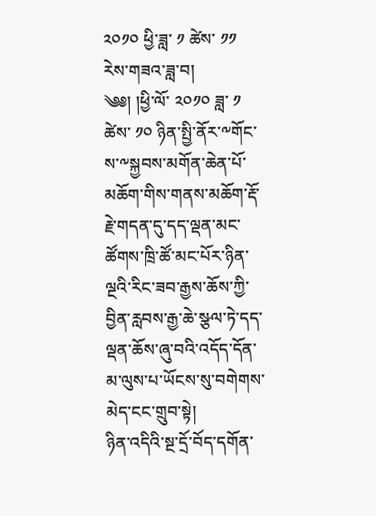༢༠༡༠ ཕྱི་ཟླ་ ༡ ཚེས་ ༡༡ རེས་གཟའ་ཟླ་བ།
༄༅། །ཕྱི་ལོ་ ༢༠༡༠ ཟླ་ ༡ ཚེས་ ༡༠ ཉིན་སྤྱི་ནོར་༸གོང་ས་༸སྐྱབས་མགོན་ཆེན་པོ་མཆོག་གིས་གནས་མཆོག་རྡོ་རྗེ་གདན་དུ་དད་ལྡན་མང་ཚོགས་ཁྲི་ཚོ་མང་པོར་ཉིན་ལྔའི་རིང་ཟབ་རྒྱས་ཆོས་ཀྱི་བྱིན་རླབས་རྒྱ་ཆེ་སྩལ་ཏེ་དད་ལྡན་ཆོས་ཞུ་བའི་འདོད་དོན་མ་ལུས་པ་ཡོངས་སུ་བགེགས་མེད་ངང་གྲུབ་སྟེ།
ཉིན་འདིའི་སྔ་དྲོ་བོད་དགོན་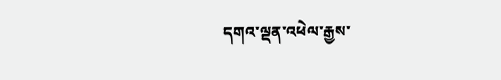དགའ་ལྡན་འཕེལ་རྒྱས་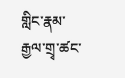གླིང་རྣམ་རྒྱལ་གྲྭ་ཚང་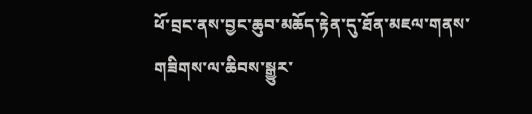ཕོ་བྲང་ནས་བྱང་ཆུབ་མཆོད་རྟེན་དུ་ཐོན་མཇལ་གནས་གཟིགས་ལ་ཆིབས་སྒྱུར་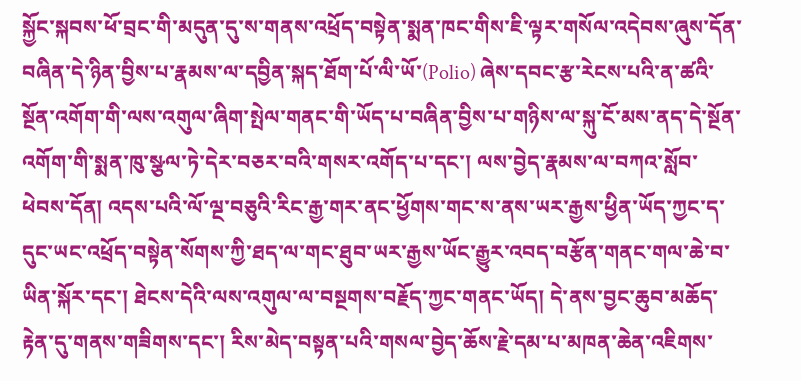སྐྱོང་སྐབས་ཕོ་བྲང་གི་མདུན་དུ་ས་གནས་འཕྲོད་བསྟེན་སྨན་ཁང་གིས་ཇི་ལྟར་གསོལ་འདེབས་ཞུས་དོན་བཞིན་དེ་ཉིན་བྱིས་པ་རྣམས་ལ་དབྱིན་སྐད་ཐོག་པོ་ལི་ཡོ་(Polio) ཞེས་དབང་རྩ་རེངས་པའི་ན་ཚའི་སྔོན་འགོག་གི་ལས་འགུལ་ཞིག་སྤེལ་གནང་གི་ཡོད་པ་བཞིན་བྱིས་པ་གཉིས་ལ་སྐུ་ངོ་མས་ནད་དེ་སྔོན་འགོག་གི་སྨན་ཁུ་སྩལ་ཏེ་དེར་བཅར་བའི་གསར་འགོད་པ་དང་། ལས་བྱེད་རྣམས་ལ་བཀའ་སློབ་ཕེབས་དོན། འདས་པའི་ལོ་ལྔ་བཅུའི་རིང་རྒྱ་གར་ནང་ཕྱོགས་གང་ས་ནས་ཡར་རྒྱས་ཕྱིན་ཡོད་ཀྱང་ད་དུང་ཡང་འཕྲོད་བསྟེན་སོགས་ཀྱི་ཐད་ལ་གང་ཐུབ་ཡར་རྒྱས་ཡོང་རྒྱུར་འབད་བརྩོན་གནང་གལ་ཆེ་བ་ཡིན་སྐོར་དང་། ཐེངས་དེའི་ལས་འགུལ་ལ་བསྔགས་བརྗོད་ཀྱང་གནང་ཡོད། དེ་ནས་བྱང་ཆུབ་མཆོད་རྟེན་དུ་གནས་གཟིགས་དང་། རིས་མེད་བསྟན་པའི་གསལ་བྱེད་ཆོས་རྗེ་དམ་པ་མཁན་ཆེན་འཇིགས་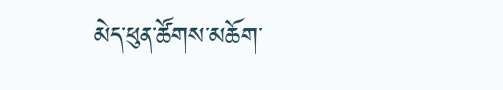མེད་ཕུན་ཚོགས་མཆོག་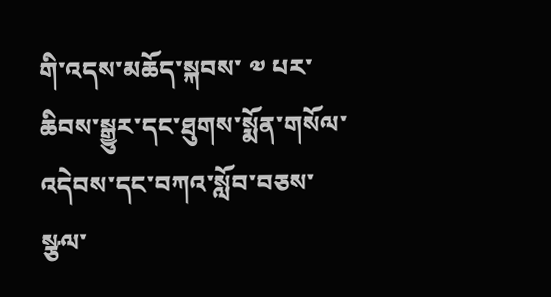གི་འདས་མཆོད་སྐབས་ ༧ པར་ཆིབས་སྒྱུར་དང་ཐུགས་སྨོན་གསོལ་འདེབས་དང་བཀའ་སློབ་བཅས་སྩལ་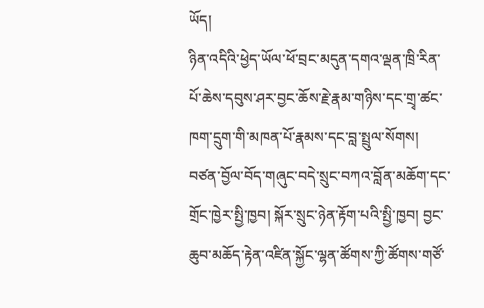ཡོད།
ཉིན་འདིའི་ཕྱེད་ཡོལ་ཕོ་བྲང་མདུན་དགའ་ལྡན་ཁྲི་རིན་པོ་ཆེས་དབུས་ཤར་བྱང་ཆོས་རྗེ་རྣམ་གཉིས་དང་གྲྭ་ཚང་ཁག་དྲུག་གི་མཁན་པོ་རྣམས་དང་བླ་སྤྲུལ་སོགས། བཙན་བྱོལ་བོད་གཞུང་བདེ་སྲུང་བཀའ་བློན་མཆོག་དང་གྲོང་ཁྱེར་སྤྱི་ཁྱབ། སྐོར་སྲུང་ཉེན་རྟོག་པའི་སྤྱི་ཁྱབ། བྱང་ཆུབ་མཆོད་རྟེན་འཛིན་སྐྱོང་ལྷན་ཚོགས་ཀྱི་ཚོགས་གཙོ་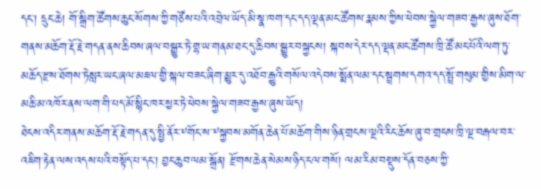དང་། དྲུང་ཆེ། གོ་སྒྲིག་ཚོགས་ཆུང་སོགས་ཀྱི་གཙོས་པའི་འབྲེལ་ཡོད་མི་སྣ་ཁག་དང་དད་ལྡན་མང་ཚོགས་རྣམས་ཀྱིས་ཕེབས་སྐྱེལ་གཟབ་རྒྱས་ཞུས་ཐོག་གནས་མཆོག་རྡོ་རྗེ་གདན་ནས་ཆིབས་ཞལ་བསྒྱུར་ཏེ་གྷ་ཡ་གནམ་ཐང་དུ་ཆིབས་སྒྱུར་བསྐྱངས། སྐབས་དེར་དད་ལྡན་མང་ཚོགས་ཁྲི་ཚོ་མང་པོའི་ལག་ཏུ་མཆོད་རྫས་ཐོགས་ཏེསླར་ཡང་ཞལ་མཇལ་གྱི་སྐལ་བཟང་ཞིག་མྱུར་དུ་འཐོབ་རྒྱུའི་གསོལ་འདེབས་སྨོན་ལམ་དང་སྦྲགས་དགའ་དད་སྤྲོ་གསུམ་གྱིས་མིག་ལ་མཆི་མ་འཁོར་ནས་ལག་གི་པད་མོ་སྙིང་ཁར་སྱར་ཏེ་ཕེབས་སྐྱེལ་གཟབ་རྒྱས་ཞུས་ཡོད།
ཐེངས་འདིར་གནས་མཆོག་རྡོ་རྗེ་གདན་དུ་སྤྱི་ནོར་༸གོང་ས་༸སྐྱབས་མགོན་ཆེན་པོ་མཆོག་གིས་ཉིན་གྲངས་ལྔའི་རིང་ཆོས་ཞུ་བ་གྲངས་ཁྲི་ལྔ་བརྒལ་བར་འཇིག་རྟེན་ལས་འདས་པའི་བསྟོད་པ་དང་། བྱང་ཆུབ་ལམ་སྒྲོན། རྫོགས་ཆེན་སེམས་ཉིད་ངལ་གསོ། ལམ་རིམ་བསྡུས་དོན་བཅས་ཀྱི་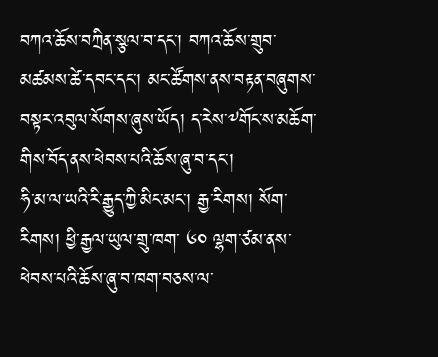བཀའ་ཆོས་བཀྲིན་སྩལ་བ་དང་། བཀའ་ཆོས་གྲུབ་མཚམས་ཚེ་དབང་དང་། མང་ཚོགས་ནས་བརྟན་བཞུགས་བསྟར་འབུལ་སོགས་ཞུས་ཡོད། ད་རེས་༸གོང་ས་མཆོག་གིས་བོད་ནས་ཕེབས་པའི་ཆོས་ཞུ་བ་དང་།
ཧི་མ་ལ་ཡའི་རི་རྒྱུད་ཀྱི་མིང་མང་། རྒྱ་རིགས། སོག་རིགས། ཕྱི་རྒྱལ་ཡུལ་གྲུ་ཁག་ ༦༠ ལྷག་ཙམ་ནས་ཕེབས་པའི་ཆོས་ཞུ་བ་ཁག་བཅས་ལ་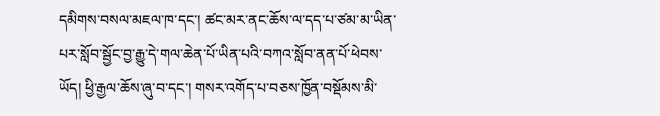དམིགས་བསལ་མཇལ་ཁ་དང་། ཚང་མར་ནང་ཆོས་ལ་དད་པ་ཙམ་མ་ཡིན་པར་སློབ་སྦྱོང་བྱ་རྒྱུ་དེ་གལ་ཆེན་པོ་ཡིན་པའི་བཀའ་སློབ་ནན་པོ་ཕེབས་ཡོད། ཕྱི་རྒྱལ་ཆོས་ཞུ་བ་དང་། གསར་འགོད་པ་བཅས་ཁྱོན་བསྡོམས་མི་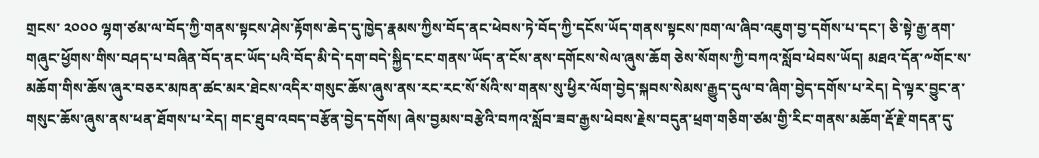གྲངས་ ༢༠༠༠ ལྷག་ཙམ་ལ་བོད་ཀྱི་གནས་སྟངས་ཤེས་རྟོགས་ཆེད་དུ་ཁྱེད་རྣམས་ཀྱིས་བོད་ནང་ཕེབས་ཏེ་བོད་ཀྱི་དངོས་ཡོད་གནས་སྟངས་ཁག་ལ་ཞིབ་འཇུག་བྱ་དགོས་པ་དང་། ཅི་སྟེ་རྒྱ་ནག་གཞུང་ཕྱོགས་གིས་བཤད་པ་བཞིན་བོད་ནང་ཡོད་པའི་བོད་མི་དེ་དག་བདེ་སྐྱིད་ངང་གནས་ཡོད་ན་ངོས་ནས་དགོངས་སེལ་ཞུས་ཆོག ཅེས་སོགས་ཀྱི་བཀའ་སློབ་ཕེབས་ཡོད། མཐའ་དོན་༸གོང་ས་མཆོག་གིས་ཆོས་ཞུར་བཅར་མཁན་ཚང་མར་ཐེངས་འདིར་གསུང་ཆོས་ཞུས་ནས་རང་རང་སོ་སོའི་ས་གནས་སུ་ཕྱིར་ལོག་བྱེད་སྐབས་སེམས་རྒྱུད་དུལ་བ་ཞིག་བྱེད་དགོས་པ་རེད། དེ་ལྟར་བྱུང་ན་གསུང་ཆོས་ཞུས་ནས་ཕན་ཐོགས་པ་རེད། གང་ཐུབ་འབད་བརྩོན་བྱེད་དགོས། ཞེས་བྱམས་བརྩེའི་བཀའ་སློབ་ཟབ་རྒྱས་ཕེབས་རྗེས་བདུན་ཕྲག་གཅིག་ཙམ་གྱི་རིང་གནས་མཆོག་རྡོ་རྗེ་གདན་དུ་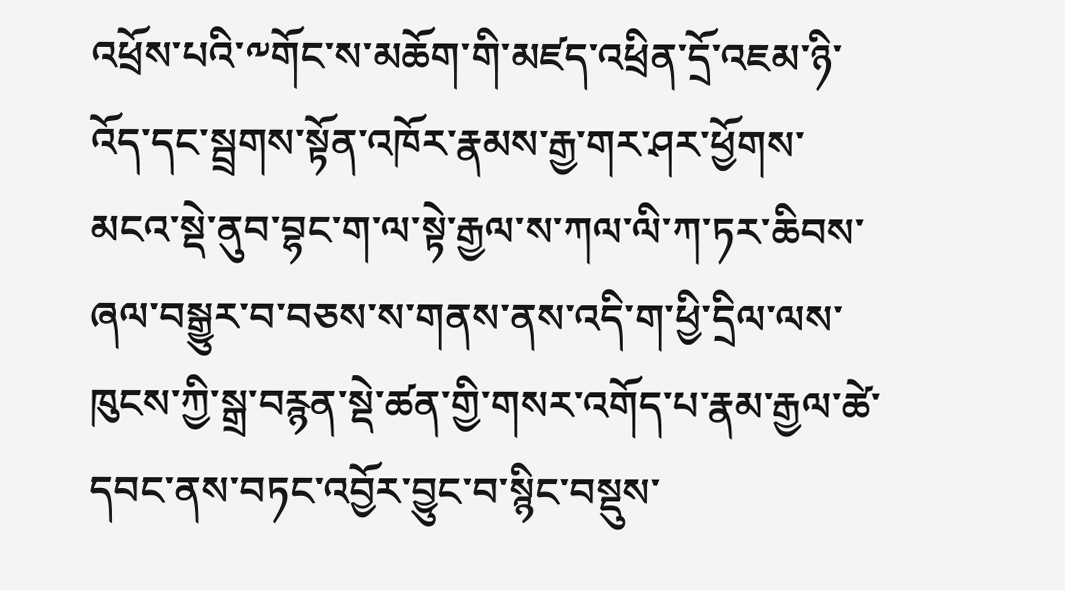འཕྲོས་པའི་༸གོང་ས་མཆོག་གི་མཛད་འཕྲིན་དྲོ་འཇམ་ཉི་འོད་དང་སྦྲགས་སྟོན་འཁོར་རྣམས་རྒྱ་གར་ཤར་ཕྱོགས་མངའ་སྡེ་ནུབ་བྷང་ག་ལ་སྟེ་རྒྱལ་ས་ཀལ་ལི་ཀ་ཏར་ཆིབས་ཞལ་བསྒྱུར་བ་བཅས་ས་གནས་ནས་འདི་ག་ཕྱི་དྲིལ་ལས་ཁུངས་ཀྱི་སྒྲ་བརྙན་སྡེ་ཚན་གྱི་གསར་འགོད་པ་རྣམ་རྒྱལ་ཚེ་དབང་ནས་བཏང་འབྱོར་བྱུང་བ་སྙིང་བསྡུས་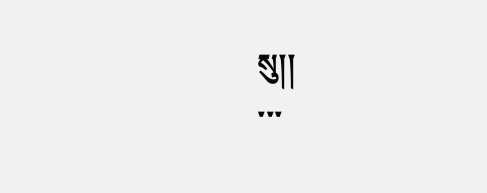སུ།།
་་་